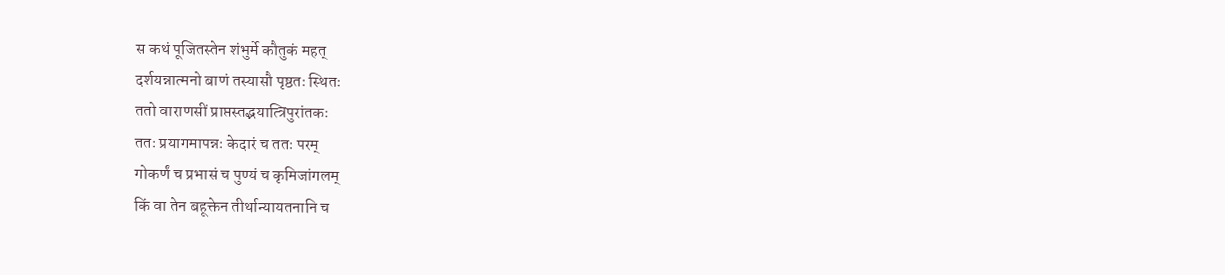स कथं पूजितस्तेन शंभुर्मे कौतुकं महत्
दर्शयन्नात्मनो बाणं तस्यासौ पृष्ठतः स्थितः
ततो वाराणसीं प्राप्तस्तद्भयात्त्रिपुरांतकः
ततः प्रयागमापन्नः केदारं च ततः परम्
गोकर्णं च प्रभासं च पुण्यं च कृमिजांगलम्
किं वा तेन बहूक्तेन तीर्थान्यायतनानि च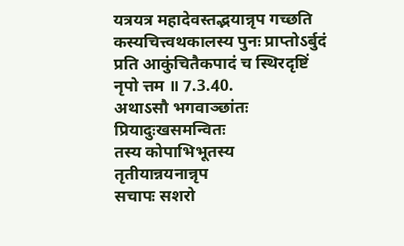यत्रयत्र महादेवस्तद्भयान्नृप गच्छति
कस्यचित्त्वथकालस्य पुनः प्राप्तोऽर्बुदं प्रति आकुंचितैकपादं च स्थिरदृष्टिं नृपो त्तम ॥ 7.3.40.
अथाऽसौ भगवाञ्छांतः प्रियादुःखसमन्वितः
तस्य कोपाभिभूतस्य तृतीयान्नयनान्नृप
सचापः सशरो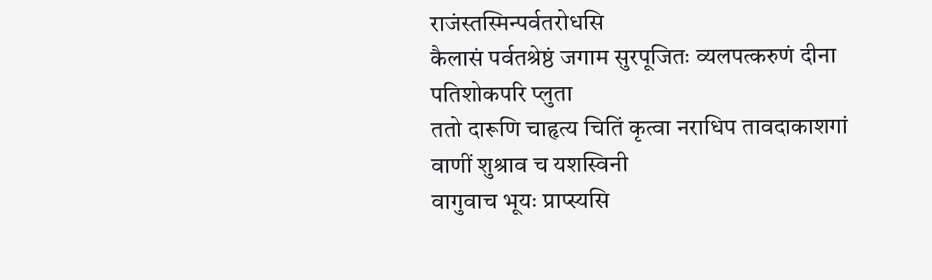राजंस्तस्मिन्पर्वतरोधसि
कैलासं पर्वतश्रेष्ठं जगाम सुरपूजितः व्यलपत्करुणं दीना पतिशोकपरि प्लुता
ततो दारूणि चाहृत्य चितिं कृत्वा नराधिप तावदाकाशगां वाणीं शुश्राव च यशस्विनी
वागुवाच भूयः प्राप्स्यसि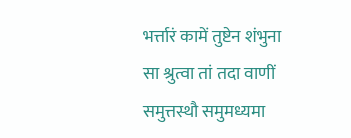भर्त्तारं कामें तुष्टेन शंभुना
सा श्रुत्वा तां तदा वाणीं समुत्तस्थौ समुमध्यमा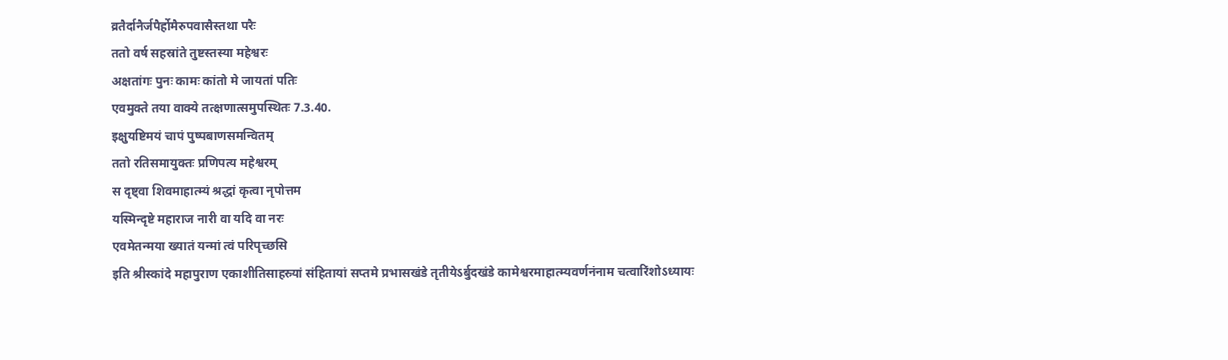व्रतैर्दानैर्जपैर्होमैरुपवासैस्तथा परैः
ततो वर्ष सहस्रांते तुष्टस्तस्या महेश्वरः
अक्षतांगः पुनः कामः कांतो मे जायतां पतिः
एवमुक्ते तया वाक्ये तत्क्षणात्समुपस्थितः 7.3.40.
इक्षुयष्टिमयं चापं पुष्पबाणसमन्वितम्
ततो रतिसमायुक्तः प्रणिपत्य महेश्वरम्
स दृष्ट्वा शिवमाहात्म्यं श्रद्धां कृत्वा नृपोत्तम
यस्मिन्दृष्टे महाराज नारी वा यदि वा नरः
एवमेतन्मया ख्यातं यन्मां त्वं परिपृच्छसि
इति श्रीस्कांदे महापुराण एकाशीतिसाहस्र्यां संहितायां सप्तमे प्रभासखंडे तृतीयेऽर्बुदखंडे कामेश्वरमाहात्म्यवर्णनंनाम चत्वारिंशोऽध्यायः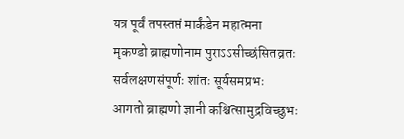यत्र पूर्वं तपस्तप्तं मार्कंडेन महात्मना
मृकण्डो ब्राह्मणोनाम पुराऽऽसीच्छंसितव्रतः
सर्वलक्षणसंपूर्णः शांतः सूर्यसमप्रभः
आगतो ब्राह्मणो ज्ञानी कश्चित्सामुद्रविच्छुभः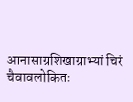आनासाग्रशिखाग्राभ्यां चिरं चैवावलोकितः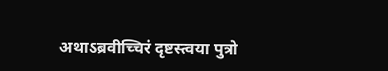अथाऽब्रवीच्चिरं दृष्टस्त्वया पुत्रो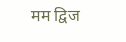मम द्विज